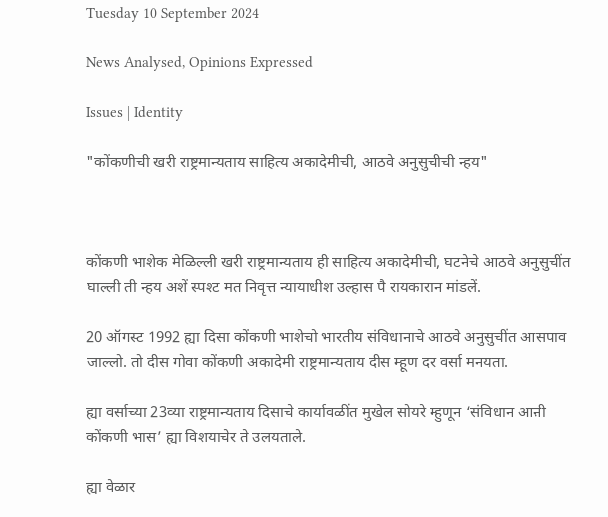Tuesday 10 September 2024

News Analysed, Opinions Expressed

Issues | Identity

"कोंकणीची खरी राष्ट्रमान्यताय साहित्य अकादेमीची, आठवे अनुसुचीची न्हय"



कोंकणी भाशेक मेळिल्ली खरी राष्ट्रमान्यताय ही साहित्य अकादेमीची, घटनेचे आठवे अनुसुचींत घाल्ली ती न्हय अशें स्पश्ट मत निवृत्त न्यायाधीश उल्हास पै रायकारान मांडलें.

20 ऑगस्ट 1992 ह्या दिसा कोंकणी भाशेचो भारतीय संविधानाचे आठवे अनुसुचींत आसपाव जाल्लो. तो दीस गोवा कोंकणी अकादेमी राष्ट्रमान्यताय दीस म्हूण दर वर्सा मनयता.

ह्या वर्साच्या 23व्या राष्ट्रमान्यताय दिसाचे कार्यावळींत मुखेल सोयरे म्हुणून ‘संविधान आऩी कोंकणी भास’ ह्या विशयाचेर ते उलयताले.

ह्या वेळार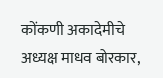कोंकणी अकादेमीचे अध्यक्ष माधव बोरकार,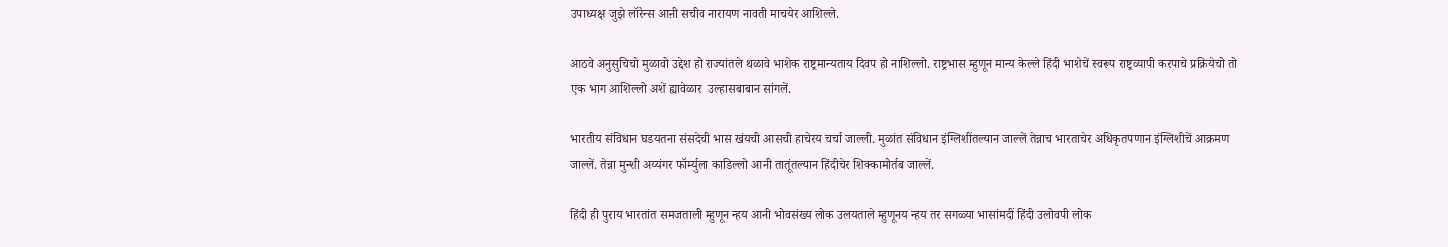उपाध्यक्ष जुझे लॉरेन्स आऩी सचीव नारायण नावती माचयेर आशिल्ले.

आठवे अनुसुचिचो मुळावो उद्देश हो राज्यांतले थळावे भाशेक राष्ट्रमान्यताय दिवप हो नाशिल्लो. राष्ट्रभास म्हुणून मान्य केल्ले हिंदी भाशेचें स्वरूप राष्ट्रव्यापी करपाचे प्रक्रियेचो तो एक भाग आशिल्लो अशें ह्यावेळार  उल्हासबाबान सांगलें.

भारतीय संविधान घडयतना संसदेची भास खंयची आसची हाचेरय चर्चा जाल्ली. मुळांत संविधान इंग्लिशींतल्यान जाल्लें तेन्नाच भारताचेर अधिकृतपणान इंग्लिशीचें आक्रमण जाल्लें. तेन्ना मुन्शी अय्यंगर फॉर्म्युला काडिल्लो आनी तातूंतल्यान हिंदीचेर शिक्कामोर्तब जाल्लें.

हिंदी ही पुराय भारतांत समजताली म्हुणून न्हय आनी भोवसंख्य लोक उलयताले म्हुणूनय न्हय तर सगळ्या भासांमदीं हिंदी उलोवपी लोक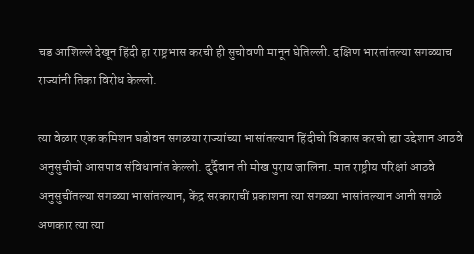चड आशिल्ले देखून हिंदी हा राष्ट्रभास करची ही सुचोवणी मानून घेतिल्ली. दक्षिण भारतांतल्या सगळ्याच राज्यांनी तिका विरोध केल्लो.

त्या वेळार एक कमिशन घडोवन सगळया राज्यांच्या भासांतल्यान हिंदीचो विकास करचो ह्या उद्देशान आठवे अनुसुचीचो आसपाव संविधानांत केल्लो. दुर्दैवान ती मोख पुराय जालिना. मात राष्ट्रीय परिक्षां आठवे अनुसुचींतल्या सगळ्या भासांतल्यान, केंद्र सरकाराचीं प्रकाशना त्या सगळ्या भासांतल्यान आनी सगळे अणकार त्या त्या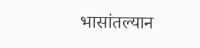भासांतल्यान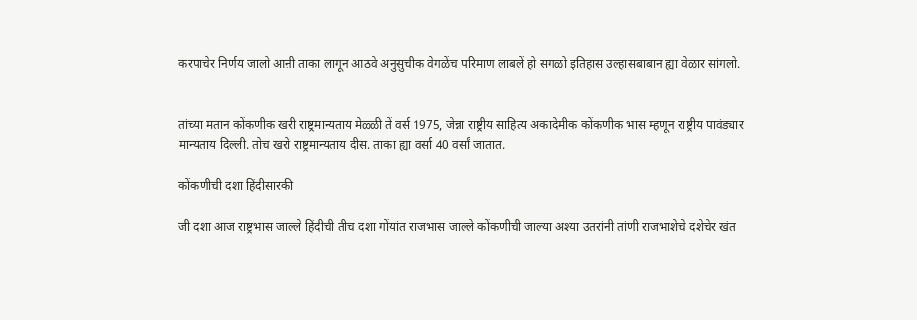करपाचेर निर्णय जालो आऩी ताका लागून आठवे अनुसुचीक वेगळेंच परिमाण लाबलें हो सगळो इतिहास उल्हासबाबान ह्या वेळार सांगलो.


तांच्या मतान कोंकणीक खरी राष्ट्रमान्यताय मेळ्ळी तें वर्स 1975, जेन्ना राष्ट्रीय साहित्य अकादेमीक कोंकणीक भास म्हणून राष्ट्रीय पावंड्यार मान्यताय दिल्ली. तोच खरो राष्ट्रमान्यताय दीस. ताका ह्या वर्सा 40 वर्सां जातात.

कोंकणीची दशा हिंदीसारकी

जी दशा आज राष्ट्रभास जाल्ले हिंदीची तीच दशा गोंयांत राजभास जाल्ले कोंकणीची जाल्या अश्या उतरांनी तांणी राजभाशेचे दशेचेर खंत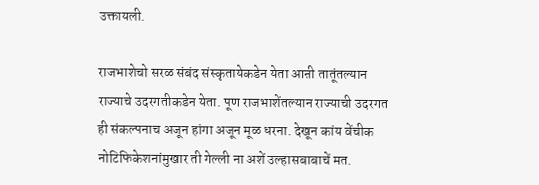उक्तायली.

राजभाशेचो सरळ संबंद संस्कृतायेकडेन येता आऩी तातूंतल्यान राज्याचे उदरगतीकडेन येता. पूण राजभाशेंतल्यान राज्याची उदरगत ही संकल्पनाच अजून हांगा अजून मूळ धरना. देखून कांय वेंचीक नोटिफिकेशनांमुखार ती गेल्ली ना अशें उल्हासबाबाचें मत.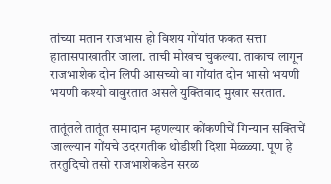तांच्या मतान राजभास हो विशय गोंयांत फकत सत्ता हातासपाखातीर जाला. ताची मोखच चुकल्या. ताकाच लागून राजभाशेक दोन लिपी आसच्यो वा गोंयांत दोन भासो भयणी भयणी कश्यो वावुरतात असले युक्तिवाद मुखार सरतात.

तातूंतले तातूंत समादान म्हणल्यार कोंकणीचें गिन्यान सक्तिचें जाल्ल्यान गोंयचे उदरगतीक थोडीशी दिशा मेळ्ळ्या. पूण हे तरतुदिचो तसो राजभाशेकडेन सरळ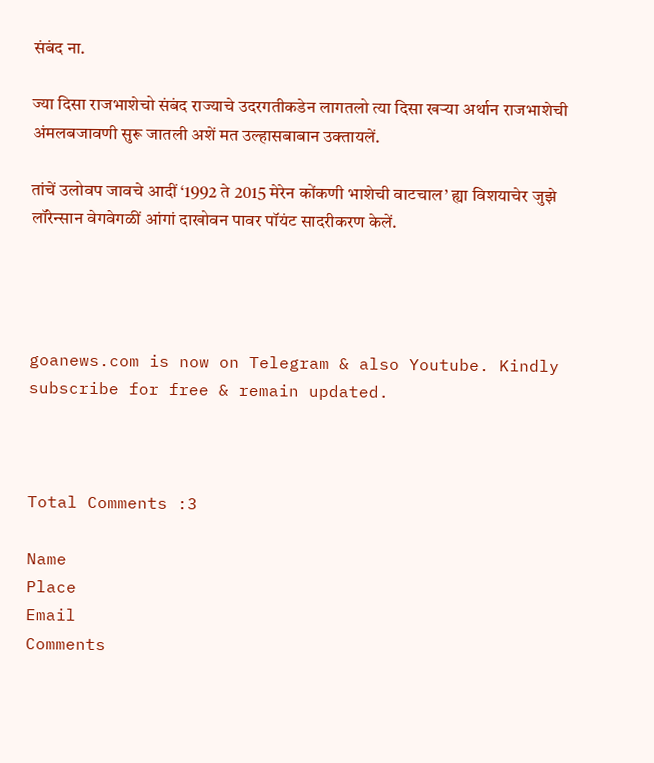संबंद ना.

ज्या दिसा राजभाशेचो संबंद राज्याचे उदरगतीकडेन लागतलो त्या दिसा खऱ्या अर्थान राजभाशेची अंमलबजावणी सुरू जातली अशें मत उल्हासबाबान उक्तायलें.

तांचें उलोवप जावचे आदीं ‘1992 ते 2015 मेरेन कोंकणी भाशेची वाटचाल’ ह्या विशयाचेर जुझे लॉरेन्सान वेगवेगळीं आंगां दाखोवन पावर पॉयंट सादरीकरण केलें.




goanews.com is now on Telegram & also Youtube. Kindly subscribe for free & remain updated.



Total Comments :3

Name
Place
Email
Comments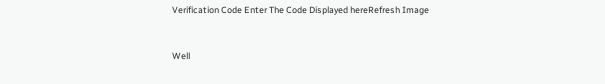Verification Code Enter The Code Displayed hereRefresh Image


Well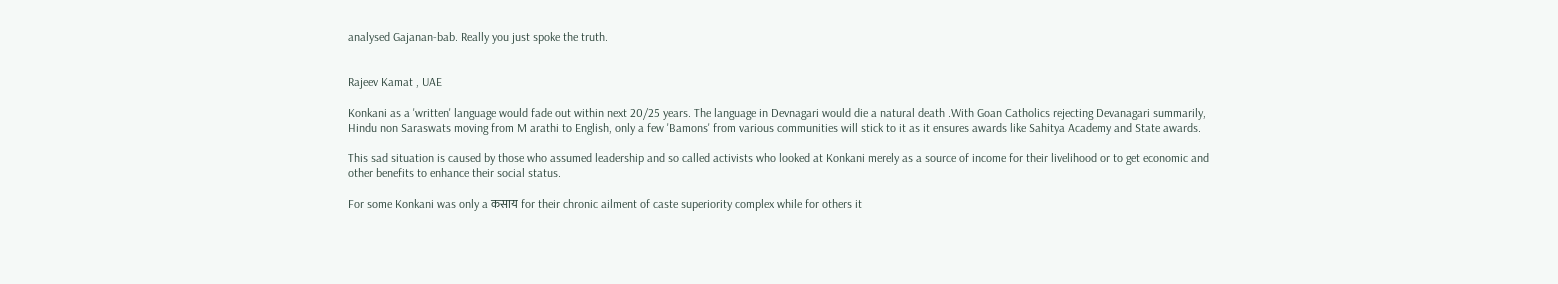analysed Gajanan-bab. Really you just spoke the truth.


Rajeev Kamat , UAE

Konkani as a 'written' language would fade out within next 20/25 years. The language in Devnagari would die a natural death .With Goan Catholics rejecting Devanagari summarily, Hindu non Saraswats moving from M arathi to English, only a few 'Bamons' from various communities will stick to it as it ensures awards like Sahitya Academy and State awards.

This sad situation is caused by those who assumed leadership and so called activists who looked at Konkani merely as a source of income for their livelihood or to get economic and other benefits to enhance their social status.

For some Konkani was only a कसाय for their chronic ailment of caste superiority complex while for others it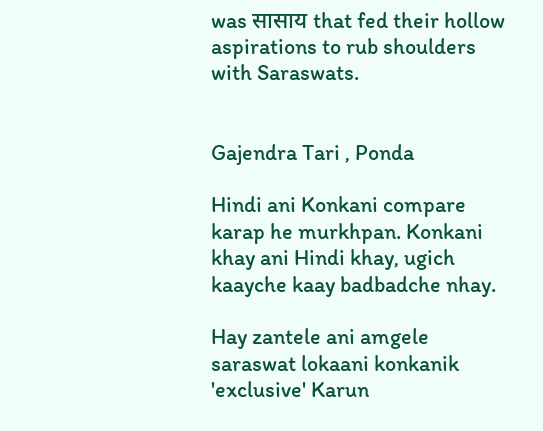was सासाय that fed their hollow aspirations to rub shoulders with Saraswats.


Gajendra Tari , Ponda

Hindi ani Konkani compare karap he murkhpan. Konkani khay ani Hindi khay, ugich kaayche kaay badbadche nhay.

Hay zantele ani amgele saraswat lokaani konkanik 'exclusive' Karun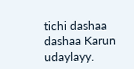tichi dashaa dashaa Karun udaylayy.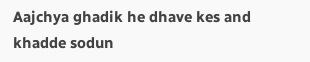Aajchya ghadik he dhave kes and khadde sodun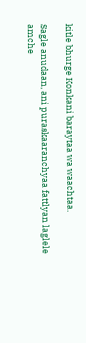kitle bhurge Konkani baraytaa wa waachtaa.

Sagle anudaan, ani puraskaaranchyaa fattlyan laglele amche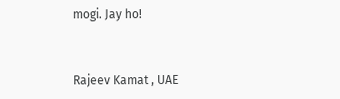mogi. Jay ho!


Rajeev Kamat , UAE